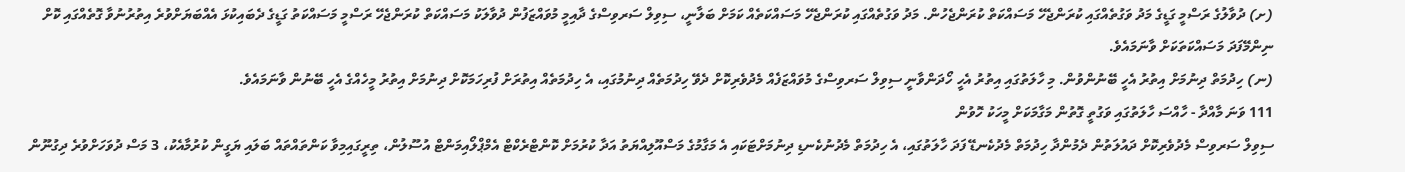(ށ) ދުވާލުގެ ރަސްމީ ގަޑީގެ މަދު ވަގުތެއްގައި ކުރަންޖެހޭ މަސައްކަތް ކުރަންޖެހުން. މަދު ވަގުތެއްގައި ކުރަންޖެހޭ މަސައްކަތެއް ކަމަށް ބަލާނީ، ސިވިލް ސަރވިސްގެ ދާއިމީ މުވައްޒަފުން ދުވާލަކު މަސައްކަތް ކުރަންޖެހޭ ރަސްމީ މަސައްކަތު ގަޑީގެ ދެބައިކުޅަ އެއްބަޔަށްވުރެ އިތުރުނުވާ ގޮތެއްގައި ކޮށް ނިންމޭފަދަ މަސައްކަތަކަށް ވާނަމައެވެ.
(ނ) ހިދުމަތް ދިނުމަށް އިތުރު އެހީ ބޭނުންވުން. މި ހާލަތުގައި އިތުރު އެހީ ހޯދަންވާނީ ސިވިލް ސަރވިސްގެ މުވައްޒަފެއް މެދުވެރިކޮށް ދެވޭ ހިދުމަތެއް ދިނުމުގައި، އެ ހިދުމަތެއް އިތުރަށް ފުރިހަމަކޮށް ދިނުމަށް އިތުރު މީހެއްގެ އެހީ ބޭނުން ވާނަމައެވެ.
111 ވަނަ މާއްދާ - ހާއްސަ ހާލަތުގައި ވަގުތީ ގޮތުން މަގާމަކަށް މީހަކު ހޮވުން
ސިވިލް ސަރވިސް މެދުވެރިކޮށް ދައުލަތުން ދެމުންދާ ހިދުމަތް މެދުކެނޑޭ ފަދަ ހާލަތުގައި، އެ ހިދުމަތް މެދުނުކެނޑި ދިނުމަށްޓަކައި އެ މަގާމުގެ މަސްއޫލިއްޔަތު އަދާ ކުރުމަށް ކޮންޓްރެކްޓް އެމްޕްލޯއިމަންޓް އުސޫލުން، ތިރީގައިމިވާ ކަންތައްތައް ބަލައި ޔަގީން ކުރުމާއެކު، 3 މަސް ދުވަހަށްވުރެ ދިގުނޫން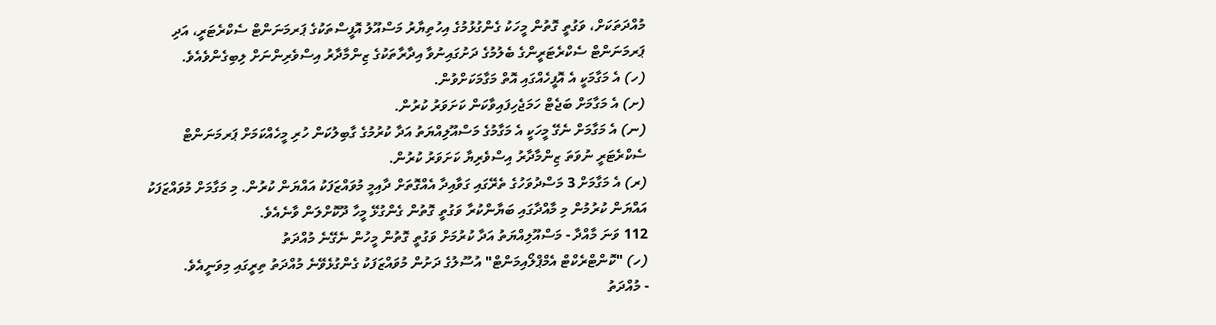މުއްދަތަކަށް، ވަގުތީ ގޮތުން މީހަކު ގެންގުޅުމުގެ އިހުތިޔާރު މަސްއޫލު އޮފީސްތަކުގެ ޕަރމަނަންޓް ސެކްރެޓަރީ، އަދި ޕަރމަނަންޓް ސެކްރެޓަރީންގެ ބެލުމުގެ ދަށުގައިނުވާ އިދާރާތަކުގެ ޒިންމާދާރު އިސްވެރިންނަށް ލިބިގެންވެއެވެ.
(ހ) އެ މަގާމަކީ އެ އޮފީހެއްގައި އޮތް މަގާމަކަށްވުން.
(ށ) އެ މަގާމަށް ބަޖެޓް ހަމަޖެހިފައިވާކަން ކަށަވަރު ކުރުން.
(ނ) އެ މަގާމަށް ނެގޭ މީހަކީ އެ މަގާމުގެ މަސްއޫލިއްޔަތު އަދާ ކުރުމުގެ ގާބިލުކަން ހުރި މީހެއްކަމަށް ޕަރމަނަންޓް ސެކްރެޓަރީ ނުވަތަ ޒިންމާދާރު އިސްވެރިޔާ ކަށަވަރު ކުރުން.
(ރ) އެ މަގާމަށް 3 މަސްދުވަހުގެ ތެރޭގައި ގަވާއިދާ އެއްގޮތަށް ދާއިމީ މުވައްޒަފަކު އައްޔަން ކުރުން. މި މަގާމަށް މުވައްޒަފަކު އައްޔަން ކުރުމުން މި މާއްދާގައި ބަޔާންކުރާ ވަގުތީ ގޮތުން ގެންގުޅޭ މީހާ ދޫކޮށްލަން ވާނެއެވެ.
112 ވަނަ މާއްދާ - މަސްއޫލިއްޔަތު އަދާ ކުރުމަށް ވަގުތީ ގޮތުން މީހުން ނެގޭނެ މުއްދަތު
(ހ) "ކޮންޓްރެކްޓް އެމްޕްލޯއިމަންޓް" އުސޫލުގެ ދަށުން މުވައްޒަފަކު ގެންގުޅެވޭނެ މުއްދަތު ތިރީގައި މިވަނީއެވެ.
- މުއްދަތު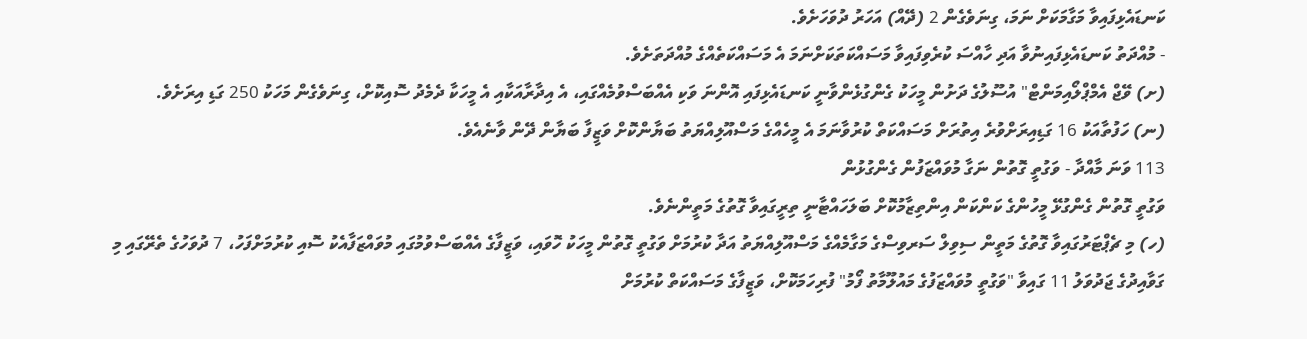ކަނޑައެޅިފައިވާ މަގާމަކަށް ނަމަ، ގިނަވެގެން 2 (ދޭއް) އަހަރު ދުވަހަށެވެ.
- މުއްދަތު ކަނޑައެޅިފައިނުވާ އަދި ހާއްސަ ކުރެވިފައިވާ މަސައްކަތަކަށްނަމަ އެ މަސައްކަތެއްގެ މުއްދަތަށެވެ.
(ށ) ވޭޖް އެމްޕްލޯއިމަންޓް" އުސޫލުގެ ދަށުން މީހަކު ގެންގުޅެންވާނީ ކަނޑައެޅިފައި އޮންނަ ވަކި އެއްބަސްވުމެއްގައި، އެ އިދާރާއަކާއި އެ މީހަކާ ދެމެދު ސޮއިކޮށް، ގިނަވެގެން މަހަކު 250 ގަޑި އިރަށެވެ.
(ނ) ހަފުތާއަކު 16 ގަޑިއިރަށްވުރެ އިތުރަށް މަސައްކަތް ކުރުވާނަމަ އެ މީހެއްގެ މަސްއޫލިއްޔަތު ބަޔާންކޮށް ވަޒީފާ ބަޔާން ދޭން ވާނެއެވެ.
113 ވަނަ މާއްދާ - ވަގުތީ ގޮތުން ނަގާ މުވައްޒަފުން ގެންގުޅުން
ވަގުތީ ގޮތުން ގެންގުޅޭ މީހުންގެ ކަންކަން އިންތިޒާމުކޮށް ބަލަހައްޓާނީ ތިރީގައިވާ ގޮތުގެ މަތީންނެވެ.
(ހ) މި ޗެޕްޓަރުގައިވާ ގޮތުގެ މަތީން ސިވިލް ސަރވިސްގެ މަގާމެއްގެ މަސްއޫލިއްޔަތު އަދާ ކުރުމަށް ވަގުތީ ގޮތުން މީހަކު ހޮވައި، ވަޒީފާގެ އެއްބަސްވުމުގައި މުވައްޒަފާއެކު ސޮއި ކުރުމަށްފަހު، 7 ދުވަހުގެ ތެރޭގައި މި ގަވާއިދުގެ ޖަދުވަލު 11 ގައިވާ "ވަގުތީ މުވައްޒަފުގެ މައުލޫމާތު ފޯމު" ފުރިހަމަކޮށް، ވަޒީފާގެ މަސައްކަތް ކުރުމަށް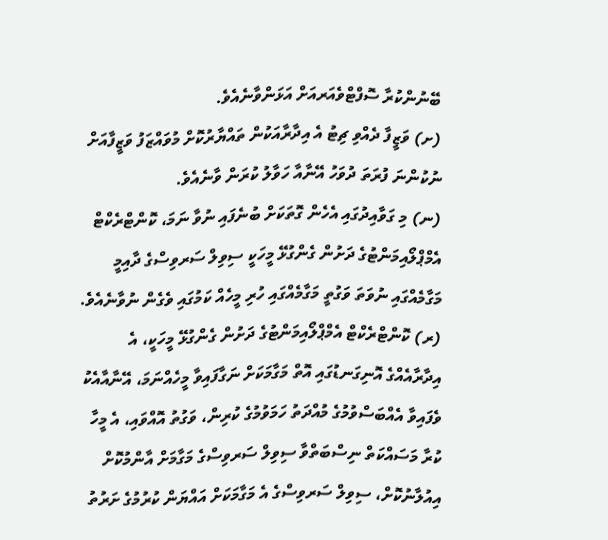ބޭނުންކުރާ ސޮފްޓްވެއަރއަށް އަޅަންވާނެއެވެ.
(ށ) ވަޒީފާ ދެއްވި ޗިޓު އެ އިދާރާއަކުން ތައްޔާރުކޮށް މުވައްޒަފު ވަޒީފާއަށް ނުކުންނަ ފުރަތަ ދުވަހު އޭނާއާ ހަވާލު ކުރަން ވާނެއެވެ.
(ނ) މި ގަވާއިދުގައި އެހެން ގޮތަކަށް ބުނެފައި ނުވާ ނަމަ، ކޮންޓްރެކްޓް އެމްޕްލޯއިމަންޓުގެ ދަށުން ގެންގުޅޭ މީހަކީ ސިވިލް ސަރވިސްގެ ދާއިމީ މަގާމެއްގައި ނުވަތަ ވަގުތީ މަގާމެއްގައި ހުރި މީހެއް ކަމުގައި ވެގެން ނުވާނެއެވެ.
(ރ) ކޮންޓްރެކްޓް އެމްޕްލޯއިމަންޓުގެ ދަށުން ގެންގުޅޭ މީހަކީ، އެ އިދާރާއެއްގެ އޮނިގަނޑުގައި އޮތް މަގާމަކަށް ނަގާފައިވާ މީހެއްނަމަ، އޭނާއާއެކު ވެފައިވާ އެއްބަސްވުމުގެ މުއްދަތު ހަމަވުމުގެ ކުރިން، ވަގުތު އޮއްވައި، އެ މީހާ ކުރާ މަސައްކަތް ނިސްބަތްވާ ސިވިލް ސަރވިސްގެ މަގާމަށް އާންމުކޮށް އިއުލާނުކޮށް، ސިވިލް ސަރވިސްގެ އެ މަގާމަކަށް އައްޔަން ކުރުމުގެ ށަރުތު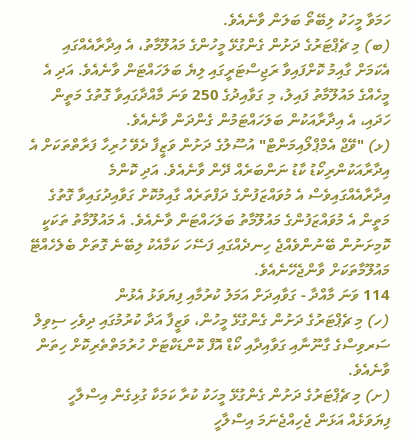ހަމަވާ މީހަކު ލިބޭތޯ ބަލަން ވާނެއެވެ.
(ބ) މި ޗެޕްޓަރުގެ ދަށުން ގެންގުޅޭ މީހުންގެ މައުލޫމާތު، އެ އިދާރާއެއްގައި އެކަމަށް ގާއިމު ކޮށްފައިވާ ރަޖިސްޓަރީގައި ލިޔެ ބަލަހައްޓަން ވާނެއެވެ. އަދި އެ މީހެއްގެ މައުލޫމާތު ފައިލު، މި ގަވާއިދުގެ 250 ވަނަ މާއްދާގައިވާ ގޮތުގެ މަތީން ހަދައި، އެ އިދާރާއަކުން ބަލަހައްޓަމުން ގެންދަން ވާނެއެވެ.
(ޅ) "ވޭޖް އެމްޕްލޯއިމަންޓް" އުސޫލުގެ ދަށުން ވަޒީފާ ދެވޭ ހުރިހާ ފަރާތްތަކަށް އެ އިދާރާއަކުންރިކޯޑު ކާޑު ނަންބަރެއް ދޭން ވާނެއެވެ. އަދި ކޮންމެ އިދާރާއެއްގައިވެސް އެ މުވައްޒަފުންގެ ދަފްތަރެއް ގާއިމުކޮށް ގަވާއިދުގައިވާ ގޮތުގެ މަތީން އެ މުވައްޒަފުންގެ މައުލޫމާތު ބަލަހައްޓަން ވާނެއެވެ. އެ މައުލޫމާތު ތަކަކީ ކޮމިށަނުން ބޭނުންވެއްޖެ ހިނދެއްގައި ފަސޭހަ ކަމާއެކު ލިބޭނެ ގޮތަށް ބެލެހެއްޓޭ މައުލޫމާތަކަށް ވާންޖެހޭނެއެވެ.
114 ވަނަ މާއްދާ - ގަވާއިދަށް އަމަލު ކުރުމާއި ފިޔަވަޅު އެޅުން
(ހ) މި ޗެޕްޓަރުގެ ދަށުން ގެންގުޅޭ މީހުން، ވަޒީފާ އަދާ ކުރުމުގައި ދިވެހި ސިވިލް ސަރވިސްގެ ގާނޫނާއި ގަވާއިދާއި ކޯޑް އޮފް ކޮންޑަކްޓަށް ހުރުމަތްތެރިކޮށް ހިތަން ވާނެއެވެ.
(ށ) މި ޗެޕްޓަރުގެ ދަށުން ގެންގުޅޭ މީހަކު ކުރާ ކަމަކާ ގުޅިގެން އިސްލާހީ ފިޔަވަޅެއް އަޅަން ޖެހިއްޖެނަމަ އިސްލާހީ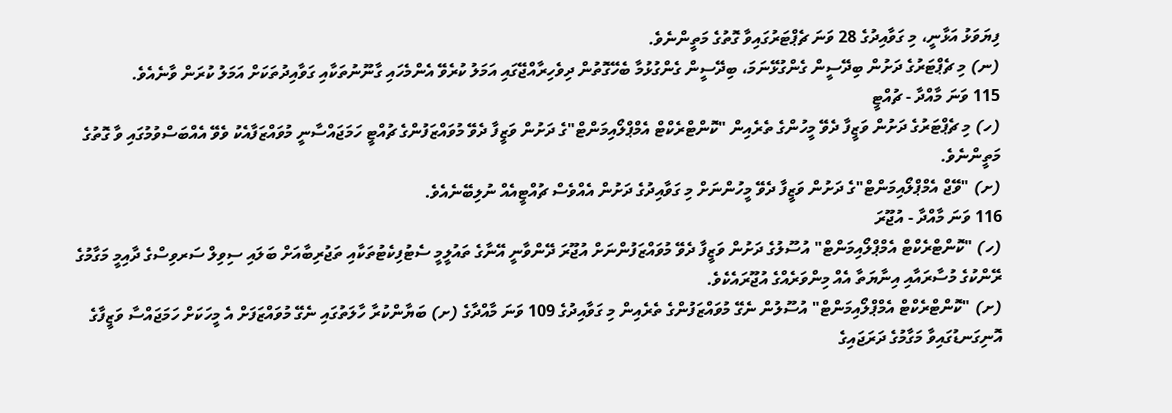ފިޔަވަޅު އަޅާނީ، މި ގަވާއިދުގެ 28 ވަނަ ޗެޕްޓަރުގައިވާ ގޮތުގެ މަތީންނެވެ.
(ނ) މި ޗެޕްޓަރުގެ ދަށުން ބިދޭސީން ގެންގުޅޭނަމަ، ބިދޭސީން ގެންގުޅުމާ ބެހޭގޮތުން ދިވެހިރާއްޖޭގައި އަމަލު ކުރެވޭ އެންމެހައި ގާނޫނުތަކާއި ގަވާއިދުތަކަށް އަމަލު ކުރަން ވާނެއެވެ.
115 ވަނަ މާއްދާ - ޗުއްޓީ
(ހ) މި ޗެޕްޓަރުގެ ދަށުން ވަޒީފާ ދެވޭ މީހުންގެ ތެރެއިން "ކޮންޓްރެކްޓް އެމްޕްލޯއިމަންޓް"ގެ ދަށުން ވަޒީފާ ދެވޭ މުވައްޒަފުންގެ ޗުއްޓީ ހަމަޖައްސާނީ މުވައްޒަފާއެކު ވެވޭ އެއްބަސްވުމުގައި ވާ ގޮތުގެ މަތީންނެވެ.
(ށ) "ވޭޖް އެމްޕްލޯއިމަންޓް"ގެ ދަށުން ވަޒީފާ ދެވޭ މީހުންނަށް މި ގަވާއިދުގެ ދަށުން އެއްވެސް ޗުއްޓީއެއް ނުލިބޭނެއެވެ.
116 ވަނަ މާއްދާ - އުޖޫރަ
(ހ) "ކޮންޓްރެކްޓް އެމްޕްލޯއިމަންޓް" އުސޫލުގެ ދަށުން ވަޒީފާ ދެވޭ މުވައްޒަފުންނަށް އުޖޫރަ ދޭންވާނީ އޭނާގެ ތައުލީމީ ސެޓުފިކެޓުތަކާއި ތަޖުރިބާއަށް ބަލައި ސިވިލް ސަރވިސްގެ ދާއިމީ މަގާމުގެ ރޭންކުގެ މުސާރައާއި އިނާޔަތާ އެއް މިންވަރެއްގެ އުޖޫރައެކެވެ.
(ށ) "ކޮންޓްރެކްޓް އެމްޕްލޯއިމަންޓް" އުސޫލުން ނެގޭ މުވައްޒަފުންގެ ތެރެއިން މި ގަވާއިދުގެ 109 ވަނަ މާއްދާގެ (ށ) ބަޔާންކުރާ ހާލަތުގައި ނެގޭ މުވައްޒަފަށް އެ މީހަކަށް ހަމަޖައްސާ ވަޒީފާގެ އޮނިގަނޑުގައިވާ މަގާމުގެ ދަރަޖައިގެ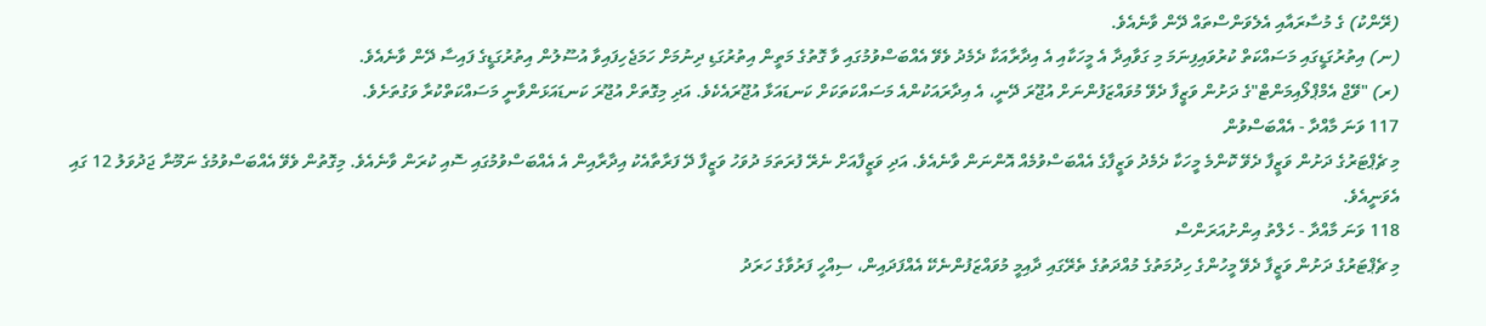(ރޭންކު) ގެ މުސާރައާއި އެލެވަންސްތައް ދޭން ވާނެއެވެ.
(ނ) އިތުރުގަޑީގައި މަސައްކަތް ކުރުވައިފިނަމަ މި ގަވާއިދާ އެ މީހަކާއި އެ އިދާރާއަކާ ދެމެދު ވެވޭ އެއްބަސްވުމުގައި ވާ ގޮތުގެ މަތީން އިތުރުގަޑި ދިނުމަށް ހަމަޖެހިފައިވާ އުސޫލުން އިތުރުގަޑީގެ ފައިސާ ދޭން ވާނެއެވެ.
(ރ) "ވޭޖް އެމްޕްލޯއިމަންޓް"ގެ ދަށުން ވަޒީފާ ދެވޭ މުވައްޒަފުންނަށް އުޖޫރަ ދޭނީ، އެ އިދާރައަކުންއެ މަސައްކަތަކަށް ކަނޑައަޅާ އުޖޫރައެކެވެ. އަދި މިގޮތަށް އުޖޫރަ ކަނޑައަޅަންވާނީ މަސައްކަތްކުރާ ވަގުތަށެވެ.
117 ވަނަ މާއްދާ - އެއްބަސްވުން
މި ޗެޕްޓަރުގެ ދަށުން ވަޒީފާ ދެވޭ ކޮންމެ މީހަކާ ދެމެދު ވަޒީފާގެ އެއްބަސްވުމެއް އޮންނަން ވާނެއެވެ. އަދި ވަޒީފާއަށް ނެރޭ ފުރަތަމަ ދުވަހު ވަޒީފާ ދޭ ފަރާތާއެކު އިދާރާއިން އެ އެއްބަސްވުމުގައި ސޮއި ކުރަން ވާނެއެވެ. މިގޮތުން ވެވޭ އެއްބަސްވުމުގެ ނަމޫނާ ޖަދުވަލު 12 ގައި އެވަނީއެވެ.
118 ވަނަ މާއްދާ - ހެލްތު އިންށުއަރަންސް
މި ޗެޕްޓަރުގެ ދަށުން ވަޒީފާ ދެވޭ މީހުންގެ ހިދުމަތުގެ މުއްދަތުގެ ތެރޭގައި ދާއިމީ މުވައްޒަފުންނެކޭ އެއްފަދައިން، ސިއްހީ ފަރުވާގެ ހަރަދު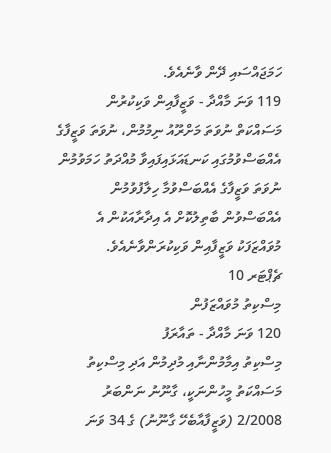ހަމަޖައްސައި ދޭން ވާނެއެވެ.
119 ވަނަ މާއްދާ - ވަޒީފާއިން ވަކިކުރުން
މަސައްކަތް ނުވަތަ މަށްރޫއު ނިމުމުން، ނުވަތަ ވަޒީފާގެ އެއްބަސްވުމުގައި ކަނޑައަޅައިފައިވާ މުއްދަތު ހަމަވުމުން ނުވަތަ ވަޒީފާގެ އެއްބަސްވުމާ ހިލާފުވުމުން އެއްބަސްވުން ބާތިލުކޮށް އެ އިދާރާއަކުން އެ މުވައްޒަފަކު ވަޒީފާއިން ވަކިކުރަންވާނެއެވެ.
ޗެޕްޓަރ 10
މިސްކިތު މުވައްޒަފުން
120 ވަނަ މާއްދާ - ތައާރަފު
މިސްކިތު އިމާމުންނާއި މުދިމުން އަދި މިސްކިތު މަސައްކަތު މީހުންނަކީ، ގާނޫނު ނަންބަރު 2/2008 (ވަޒީފާއާބެހޭ ގާނޫނު) ގެ 34 ވަނަ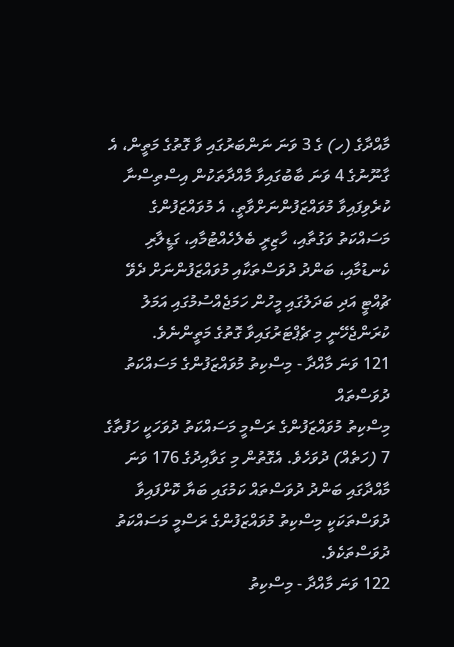މާއްދާގެ (ހ) ގެ 3 ވަނަ ނަންބަރުގައި ވާ ގޮތުގެ މަތީން، އެ ގާނޫނުގެ 4 ވަނަ ބާބުގައިވާ މާއްދާތަކުން އިސްތިސްނާ ކުރެވިފައިވާ މުވައްޒަފުންނަށްވާތީ، އެ މުވައްޒަފުންގެ މަސައްކަތު ވަގުތާއި، ހާޒިރީ ބެލެހެއްޓުމާއި، ގަޑީލާރި ކެނޑުމާއި، ބަންދު ދުވަސްތަކާއި މުވައްޒަފުންނަށް ދެވޭ ޗުއްޓީ އަދި ބަދަލުގައި މީހުން ހަމަޖެއްސުމުގައި އަމަލު ކުރަންޖެހޭނީ މި ޗެޕްޓަރުގައިވާ ގޮތުގެ މަތީންނެވެ.
121 ވަނަ މާއްދާ - މިސްކިތު މުވައްޒަފުންގެ މަސައްކަތު ދުވަސްތައް
މިސްކިތު މުވައްޒަފުންގެ ރަސްމީ މަސައްކަތު ދުވަހަކީ ހަފުތާގެ 7 (ހަތެއް) ދުވަހެވެ. އެގޮތުން މި ގަވާއިދުގެ 176 ވަނަ މާއްދާގައި ބަންދު ދުވަސްތައް ކަމުގައި ބަޔާ ކޮށްފައިވާ ދުވަސްތަކަކީ މިސްކިތު މުވައްޒަފުންގެ ރަސްމީ މަސައްކަތު ދުވަސްތަކެވެ.
122 ވަނަ މާއްދާ - މިސްކިތު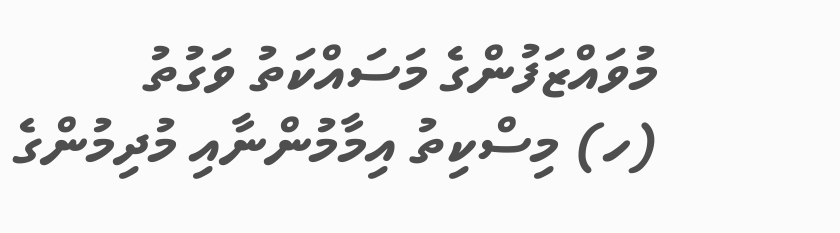މުވައްޒަފުންގެ މަސައްކަތު ވަގުތު
(ހ) މިސްކިތު އިމާމުންނާއި މުދިމުންގެ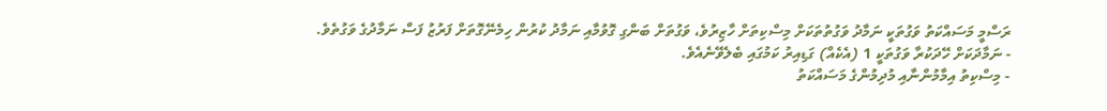ރަސްމީ މަސައްކަތު ވަގުތަކީ ނަމާދު ވަގުތުތަކަށް މިސްކިތަށް ހާޒިރުވެ، ވަގުތަށް ބަންގި ގޮވުމާއި ނަމާދު ކުރުން ހިމެނޭގޮތަށް ފަރުޒު ފަސް ނަމާދުގެ ވަގުތެވެ.
- ނަމާދަކަށް ހޭދަކުރާ ވަގުތަކީ 1 (އެކެއް) ގަޑިއިރު ކަމުގައި ބެލެވޭނެއެވެ.
- މިސްކިތު އިމާމުންނާއި މުދިމުންގެ މަސައްކަތު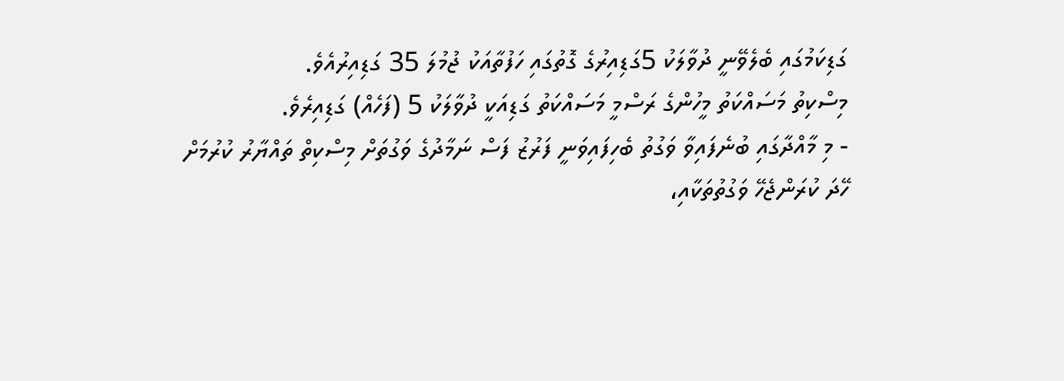ގަޑިކަމުގައި ބެލެވޭނީ ދުވާލަކު 5ގަޑިއިރުގެ ގޮތުގައި ހަފުތާއަކު ޖުމުލަ 35 ގަޑިއިރުއެވެ.
މިސްކިތު މަސައްކަތު މީހުންގެ ރަސްމީ މަސައްކަތު ގަޑިއަކީ ދުވާލަކު 5 (ފަހެއް) ގަޑިއިރެވެ.
- މި މާއްދާގައި ބުނެފައިވާ ވަގުތު ބެހިފައިވަނީ ފަރުޒު ފަސް ނަމާދުގެ ވަގުތަށް މިސްކިތް ތައްޔާރު ކުރުމަށް ހޭދަ ކުރަންޖެހޭ ވަގުތުތަކާއި،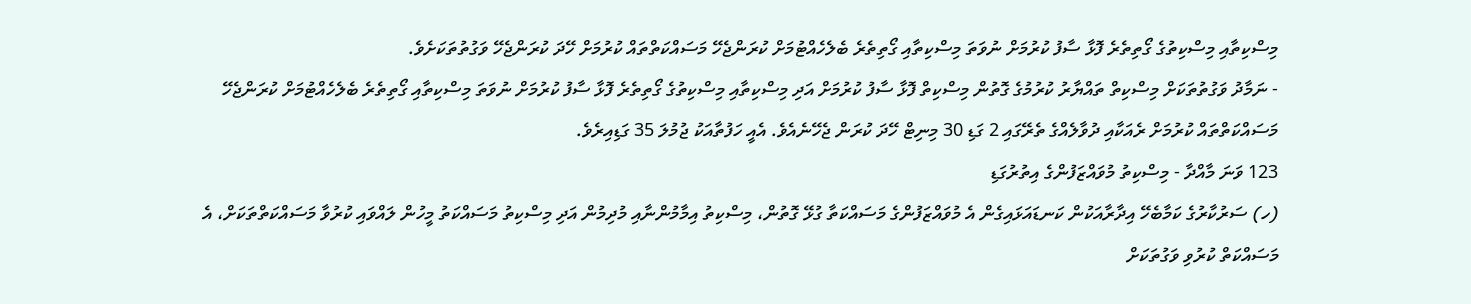މިސްކިތާއި މިސްކިތުގެ ގޯތިތެރެ ފޮޅާ ސާފު ކުރުމަށް ނުވަތަ މިސްކިތާއި ގޯތިތެރެ ބެލެހެއްޓުމަށް ކުރަންޖެހޭ މަސައްކަތްތައް ކުރުމަށް ހޭދަ ކުރަންޖެހޭ ވަގުތުތަކަށެވެ.
- ނަމާދު ވަގުތުތަކަށް މިސްކިތް ތައްޔާރު ކުރުމުގެ ގޮތުން މިސްކިތް ފޮޅާ ސާފު ކުރުމަށް އަދި މިސްކިތާއި މިސްކިތުގެ ގޯތިތެރެ ފޮޅާ ސާފު ކުރުމަށް ނުވަތަ މިސްކިތާއި ގޯތިތެރެ ބެލެހެއްޓުމަށް ކުރަންޖެހޭ މަސައްކަތްތައް ކުރުމަށް ރެއަކާއި ދުވާލެއްގެ ތެރޭގައި 2 ގަޑި 30 މިނިޓް ހޭދަ ކުރަން ޖެހޭނެއެވެ. އެއީ ހަފުތާއަކު ޖުމުލަ 35 ގަޑިއިރެވެ.
123 ވަނަ މާއްދާ - މިސްކިތު މުވައްޒަފުންގެ އިތުރުގަޑި
(ހ) ސަރުކާރުގެ ކަމާބެހޭ އިދާރާއަކުން ކަނޑައަޅައިގެން އެ މުވައްޒަފުންގެ މަސައްކަތާ ގުޅޭ ގޮތުން، މިސްކިތު އިމާމުންނާއި މުދިމުން އަދި މިސްކިތު މަސައްކަތު މީހުން ލައްވައި ކުރުވާ މަސައްކަތްތަކަށް، އެ މަސައްކަތް ކުރުވި ވަގުތަކަށް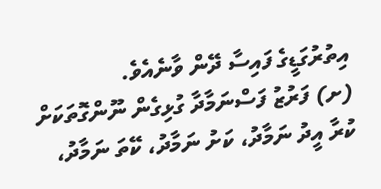އިތުރުގަޑީގެ ފައިސާ ދޭން ވާނެއެވެ.
(ށ) ފަރުޒު ފަސްނަމާދާ ގުޅިގެން ނޫންގޮތަކަށް ކުރާ އީދު ނަމާދު، ކަށު ނަމާދު، ކޭތަ ނަމާދު،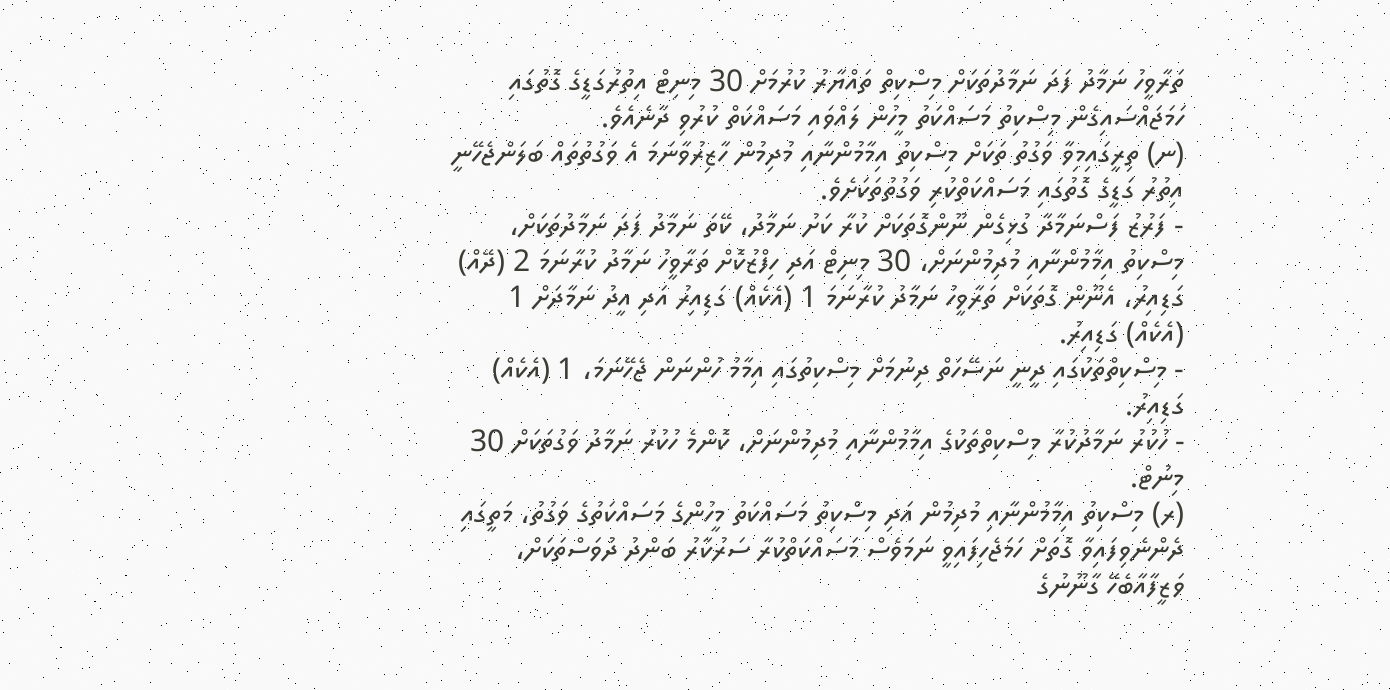ތަރާވީހު ނަމާދު ފަދަ ނަމާދުތަކަށް މިސްކިތް ތައްޔާރު ކުރުމަށް 30 މިނިޓް އިތުރުގަޑީގެ ގޮތުގައި ހަމަޖައްސައިގެން މިސްކިތު މަސައްކަތު މީހުން ލައްވައި މަސައްކަތް ކުރުވި ދާނެއެވެ.
(ނ) ތިރީގައިމިވާ ވަގުތު ތަކަށް މިސްކިތު އިމާމުންނާއި މުދިމުން ހާޒިރުވާނަމަ އެ ވަގުތުތައް ބަލަންޖެހޭނީ އިތުރު ގަޑީގެ ގޮތުގައި މަސައްކަތްކުރި ވަގުތުތަކަށެވެ.
- ފަރުޒު ފަސްނަމާދާ ގުޅިގެން ނޫންގޮތަކަށް ކުރާ ކަށު ނަމާދު، ކޭތަ ނަމާދު ފަދަ ނަމާދުތަކަށް، މިސްކިތު އިމާމުންނާއި މުދިމުންނަށް، 30 މިނިޓް އަދި ހިފްޒުކޮށް ތަރާވީހު ނަމާދު ކުރާނަމަ 2 (ދޭއް) ގަޑިއިރު، އެނޫން ގޮތަކަށް ތަރާވީހު ނަމާދު ކުރާނަމަ 1 (އެކެއް) ގަޑިއިރު އަދި އީދު ނަމާދަށް 1 (އެކެއް) ގަޑިއިރު.
- މިސްކިތްތަކުގައި ދީނީ ނަސޭހަތް ދިނުމަށް މިސްކިތުގައި އިމާމު ހުންނަން ޖެހޭނަމަ، 1 (އެކެއް) ގަޑިއިރު.
- ހުކުރު ނަމާދުކުރާ މިސްކިތްތަކުގެ އިމާމުންނާއި މުދިމުންނަށް، ކޮންމެ ހުކުރު ނަމާދު ވަގުތަކަށް 30 މިނުޓް.
(ރ) މިސްކިތު އިމާމުންނާއި މުދިމުން އަދި މިސްކިތު މަސައްކަތު މީހުންގެ މަސައްކަތުގެ ވަގުތު، މަތީގައި ދެންނެވިފައިވާ ގޮތަށް ހަމަޖެހިފައިވީ ނަމަވެސް މަސައްކަތްކުރާ ސަރުކާރު ބަންދު ދުވަސްތަކަށް، ވަޒީފާއާބެހޭ ގާނޫނުގެ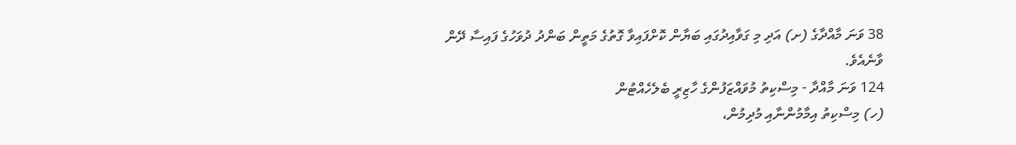38 ވަނަ މާއްދާގެ (ށ) އަދި މި ގަވާއިދުގައި ބަޔާން ކޮށްފައިވާ ގޮތުގެ މަތީން ބަންދު ދުވަހުގެ ފައިސާ ދޭން ވާނެއެވެ.
124 ވަނަ މާއްދާ - މިސްކިތު މުވައްޒަފުންގެ ހާޒިރީ ބެލެހެއްޓުން
(ހ) މިސްކިތު އިމާމުންނާއި މުދިމުން،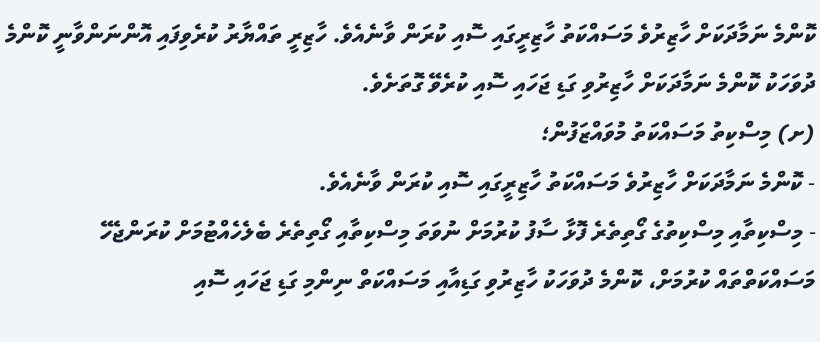ކޮންމެ ނަމާދަކަށް ހާޒިރުވެ މަސައްކަތު ހާޒިރީގައި ސޮއި ކުރަން ވާނެއެވެ. ހާޒިރީ ތައްޔާރު ކުރެވިފައި އޮންނަންވާނީ ކޮންމެ ދުވަހަކު ކޮންމެ ނަމާދަކަށް ހާޒިރުވި ގަޑި ޖަހައި ސޮއި ކުރެވޭ ގޮތަށެވެ.
(ށ) މިސްކިތު މަސައްކަތު މުވައްޒަފުން؛
- ކޮންމެ ނަމާދަކަށް ހާޒިރުވެ މަސައްކަތު ހާޒިރީގައި ސޮއި ކުރަން ވާނެއެވެ.
- މިސްކިތާއި މިސްކިތުގެ ގޯތިތެރެ ފޮޅާ ސާފު ކުރުމަށް ނުވަތަ މިސްކިތާއި ގޯތިތެރެ ބެލެހެއްޓުމަށް ކުރަންޖެހޭ މަސައްކަތްތައް ކުރުމަށް، ކޮންމެ ދުވަހަކު ހާޒިރުވި ގަޑިއާއި މަސައްކަތް ނިންމި ގަޑި ޖަހައި ސޮއި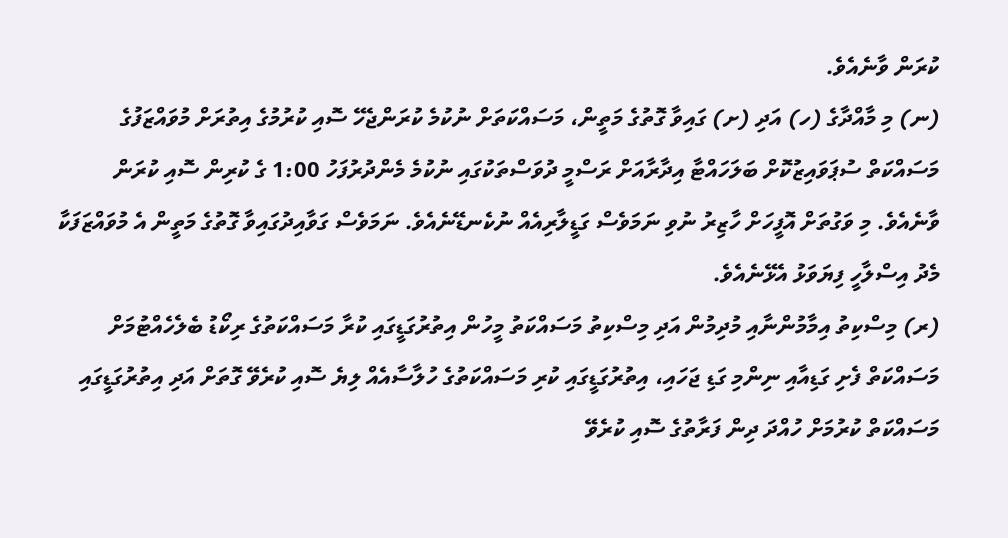ކުރަން ވާނެއެވެ.
(ނ) މި މާއްދާގެ (ހ) އަދި (ށ) ގައިވާ ގޮތުގެ މަތީން، މަސައްކަތަށް ނުކުމެ ކުރަންޖެހޭ ސޮއި ކުރުމުގެ އިތުރަށް މުވައްޒަފުގެ މަސައްކަތް ސުޕަވައިޒުކޮށް ބަލަހައްޓާ އިދާރާއަށް ރަސްމީ ދުވަސްތަކުގައި ނުކުމެ މެންދުރުފަހު 1:00 ގެ ކުރިން ސޮއި ކުރަން ވާނެއެވެ. މި ވަގުތަށް އޮފީހަށް ހާޒިރު ނުވި ނަމަވެސް ގަޑީލާރިއެއް ނުކެނޑޭނެއެވެ. ނަމަވެސް ގަވާއިދުގައިވާ ގޮތުގެ މަތީން އެ މުވައްޒަފަކާ މެދު އިސްލާހީ ފިޔަވަޅު އެޅޭނެއެވެ.
(ރ) މިސްކިތު އިމާމުންނާއި މުދިމުން އަދި މިސްކިތު މަސައްކަތު މީހުން އިތުރުގަޑީގައި ކުރާ މަސައްކަތުގެ ރިކޯޑު ބެލެހެއްޓުމަށް މަސައްކަތް ފެށި ގަޑިއާއި ނިންމި ގަޑި ޖަހައި، އިތުރުގަޑީގައި ކުރި މަސައްކަތުގެ ހުލާސާއެއް ލިޔެ ސޮއި ކުރެވޭ ގޮތަށް އަދި އިތުރުގަޑީގައި މަސައްކަތް ކުރުމަށް ހުއްދަ ދިން ފަރާތުގެ ސޮއި ކުރެވޭ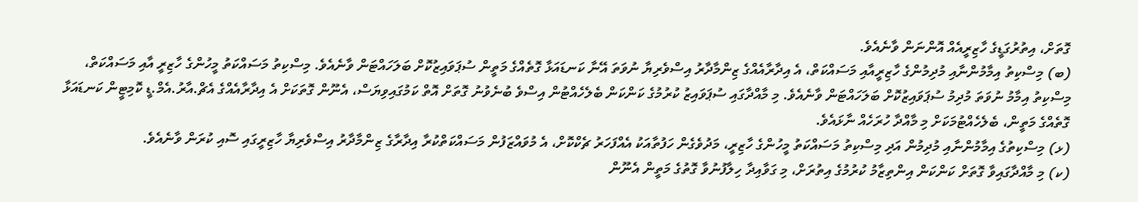ގޮތަށް، އިތުރުގަޑީގެ ހާޒިރީއެއް އޮންނަން ވާނެއެވެ.
(ބ) މިސްކިތު އިމާމުންނާއި މުދިމުންގެ ހާޒިރީއާއި މަސައްކަތް، އެ އިދާރާއެއްގެ ޒިންމާދާރު އިސްވެރިޔާ ނުވަތަ އޭނާ ކަނޑައަޅާ ގޮތެއްގެ މަތީން ސުޕަވައިޒުކޮށް ބަލަހައްޓަން ވާނެއެވެ. މިސްކިތު މަސައްކަތު މީހުންގެ ހާޒިރީ އާއި މަސައްކަތް، މިސްކިތު އިމާމު ނުވަތަ މުދިމު ސުޕަވައިޒުކޮށް ބަލަހައްޓަން ވާނެއެވެ. މި މާއްދާގައި ސުޕަވައިޒު ކުރުމުގެ ކަންކަން ބެލެހެއްޓުން އިސްވެ ބުނެވުނު ގޮތަށް އޮތް ކަމުގައިވިޔަސް، އެނޫން ގޮތަކަށް އެ އިދާރާއެއްގެ އެޗް.އާރު.އެމް.ޑީ ކޮމިޓީން ކަނޑައަޅާ ގޮތެއްގެ މަތީން، ބެލެހެއްޓުމަކަށް މި މާއްދާ ހުރަހެއް ނާޅައެވެ.
(ޅ) މިސްކިތުގެ އިމާމުންނާއި މުދިމުން އަދި މިސްކިތު މަސައްކަތު މީހުންގެ ހާޒިރީ، މަދުވެގެން ހަފުތާއަކު އެއްފަހަރު ޗެކްކޮށް، އެ މުވައްޒަފުން މަސައްކަތްކުރާ އިދާރާގެ ޒިންމާދާރު އިސްވެރިޔާ ހާޒިރީގައި ސޮއި ކުރަން ވާނެއެވެ.
(ކ) މި މާއްދާގައިވާ ގޮތަށް ކަންކަން އިންތިޒާމު ކުރުމުގެ އިތުރަށް، މި ގަވާއިދާ ހިލާފުނުވާ ގޮތުގެ މަތީން އެނޫން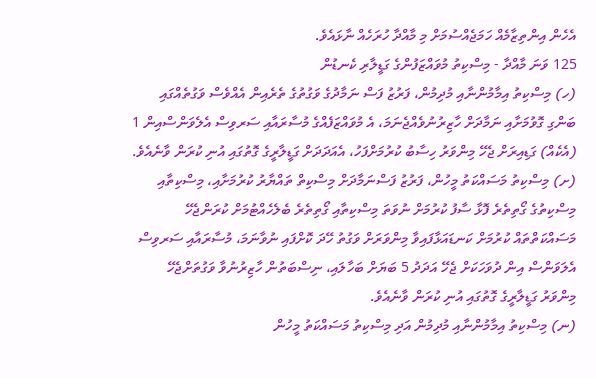އެހެން އިންތިޒާމެއް ހަމަޖެއްސުމަށް މި މާއްދާ ހުރަހެއް ނާޅައެވެ.
125 ވަނަ މާއްދާ - މިސްކިތު މުވައްޒަފުންގެ ގަޑީލާރި ކެނޑުން
(ހ) މިސްކިތު އިމާމުންނާއި މުދިމުން، ފަރުޒު ފަސް ނަމާދުގެ ވަގުތުގެ ތެރެއިން އެއްވެސް ވަގުތެއްގައި ބަންގި ގޮވުމަށާއި ނަމާދަށް ހާޒިރުނުވެއްޖެނަމަ، އެ މުވައްޒަފެއްގެ މުސާރައާއި ސަރވިސް އެލެވަންސްއިން 1 (އެކެއް) ގަޑިއިރަށް ޖެހޭ މިންވަރު ހިސާބު ކުރުމަށްފަހު، އެއަދަދަށް ގަޑީލާރީގެ ގޮތުގައި އުނި ކުރަން ވާނެއެވެ.
(ށ) މިސްކިތު މަސައްކަތު މީހުން، ފަރުޒު ފަސްނަމާދަށް މިސްކިތް ތައްޔާރު ކުރުމަށާއި، މިސްކިތާއި މިސްކިތުގެ ގޯތިތެރެ ފޮޅާ ސާފު ކުރުމަށް ނުވަތަ މިސްކިތާއި ގޯތިތެރެ ބެލެހެއްޓުމަށް ކުރަންޖެހޭ މަސައްކަތްތައް ކުރުމަށް ކަނޑައަޅާފައިވާ މިންވަރަށް ވަގުތު ހޭދަ ކޮށްފައި ނުވާނަމަ، މުސާރައާއި ސަރވިސް އެލަވަންސް އިން ދުވަހަކަށް ޖެހޭ އަދަދު 5 ބަޔަށް ބަހާލައި، ނިސްބަތުން ހާޒިރުނުވާ ވަގުތަށްޖެހޭ މިންވަރު ގަޑީލާރީގެ ގޮތުގައި އުނި ކުރަން ވާނެއެވެ.
(ނ) މިސްކިތު އިމާމުންނާއި މުދިމުން އަދި މިސްކިތު މަސައްކަތު މީހުން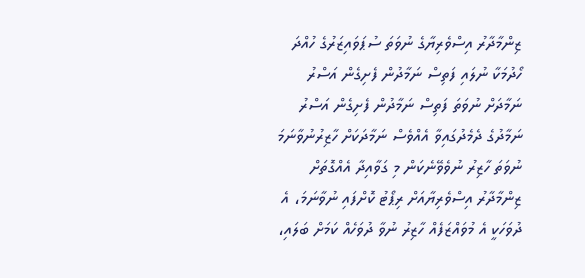ޒިންމާދާރު އިސްވެރިޔާގެ ނުވަތަ ސުޕަވައިޒަރުގެ ހުއްދަ ހޯދުމަކާ ނުލައި ފަތިސް ނަމާދުން ފެށިގެން އަސްރު ނަމާދަށް ނުވަތަ ފަތިސް ނަމާދުން ފެށިގެން އަސްރު ނަމާދުގެ ދެމެދުގައިވާ އެއްވެސް ނަމާދަކަށް ހާޒިރުނުވާނަމަ ނުވަތަ ހާޒިރު ނުވެވޭނެކަން މި ގަވާއިދާ އެއްގޮތަށް ޒިންމާދާރު އިސްވެރިޔާއަށް ރިޕޯޓު ކޮށްފައި ނުވާނަމަ، އެ ދުވަހަކީ އެ މުވައްޒަފެއް ހާޒިރު ނުވާ ދުވަހެއް ކަމަށް ބަލައި،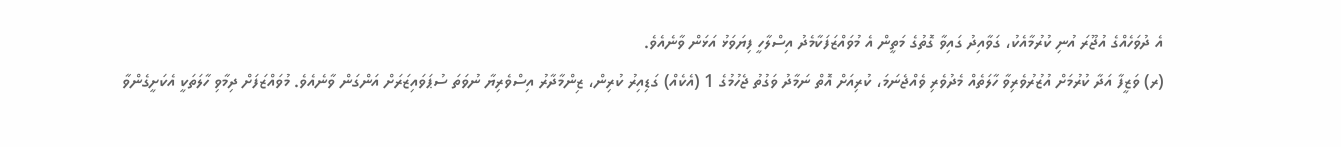އެ ދުވަހެއްގެ އުޖޫރަ އުނި ކުރުމާއެކު، ގަވާއިދު ގައިވާ ގޮތުގެ މަތީން އެ މުވައްޒަފަކާމެދު އިސްލާހީ ފިޔަވަޅު އަޅަން ވާނެއެވެ.
(ރ) ވަޒީފާ އަދާ ކުރުމަށް އުޒުރުވެރިވާ ހާލަތެއް މެދުވެރި ވެއްޖެނަމަ، ކުރިއަށް އޮތް ނަމާދު ވަގުތު ޖެހުމުގެ 1 (އެކެއް) ގަޑިއިރު ކުރިން، ޒިންމާދާރު އިސްވެރިޔާ ނުވަތަ ސުޕަވައިޒަރަށް އަންގަން ވާނެއެވެ. މުވައްޒަފަށް ދިމާވި ހާލަތަކީ އެކަށީގެންވާ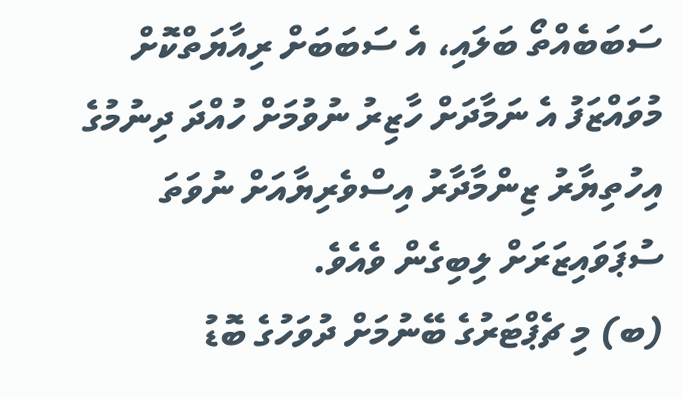ސަބަބެއްތޯ ބަލައި، އެ ސަބަބަށް ރިއާޔަތްކޮށް މުވައްޒަފު އެ ނަމާދަށް ހާޒިރު ނުވުމަށް ހުއްދަ ދިނުމުގެ އިހުތިޔާރު ޒިންމާދާރު އިސްވެރިޔާއަށް ނުވަތަ ސުޕަވައިޒަރަށް ލިބިގެން ވެއެވެ.
(ބ) މި ޗެޕްޓަރުގެ ބޭނުމަށް ދުވަހުގެ ބޮޑު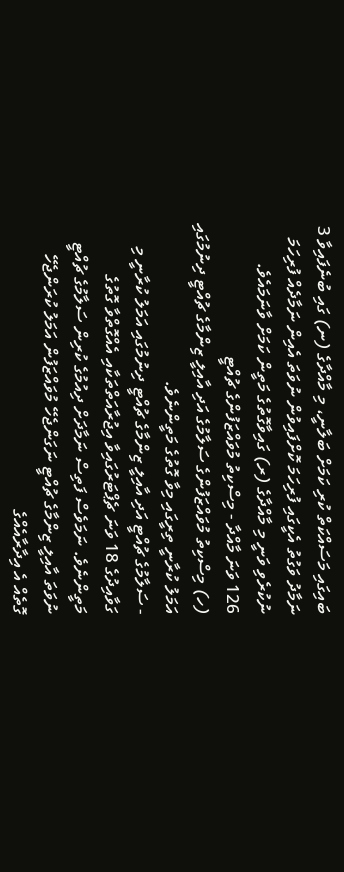ބައިގައި މަސައްކަތް ކުރި ކަމަށް ބަލާނީ، މި މާއްދާގެ (ނ) ގައި ބުނެފައިވާ 3 ނަމާދު ވަގުތު އެކީގައި ފުރިހަމަ ކޮށްފައިވުން ނުވަތަ އެއިން ނަމާދެއް ފުރިހަމަ ނުކުރެވި ވަނީ މި މާއްދާގެ (ރ) ގައިވާގޮތުގެ މަތީން ކަމަށް ވާނަމައެވެ.
126 ވަނަ މާއްދާ - މިސްކިތު މުވައްޒަފުންގެ ޗުއްޓީ
(ހ) މިސްކިތު މުވައްޒަފުންގެ ސަލާމުގެ އަދި އާއިލީ ޒިންމާގެ ޗުއްޓީ ދިނުމުގައި އަމަލު ކުރާނީ ތިރީގައި މިވާ ގޮތުގެ މަތީންނެވެ.
- ސަލާމުގެ ޗުއްޓީ އަދި އާއިލީ ޒިންމާގެ ޗުއްޓީ ދިނުމުގައި އަމަލު ކުރާނީ މި ގަވާއިދުގެ 18 ވަނަ ޗެޕްޓަރުގައިވާ އިޖުރާއަތްތަކާއި އެއްގޮތްވާ ގޮތުގެ މަތީންނެވެ. ނަމަވެސް ފަތިސް ނަމާދަށް ދިއުމުގެ ކުރިން ސަލާމުގެ ޗުއްޓީ ނުވަތަ އާއިލީ ޒިންމާގެ ޗުއްޓީ ނަގަންޖެހޭ މުވައްޒަފުން އަމަލު ކުރަންޖެހޭ ގޮތެއް އެ އިދާރާއެއްގެ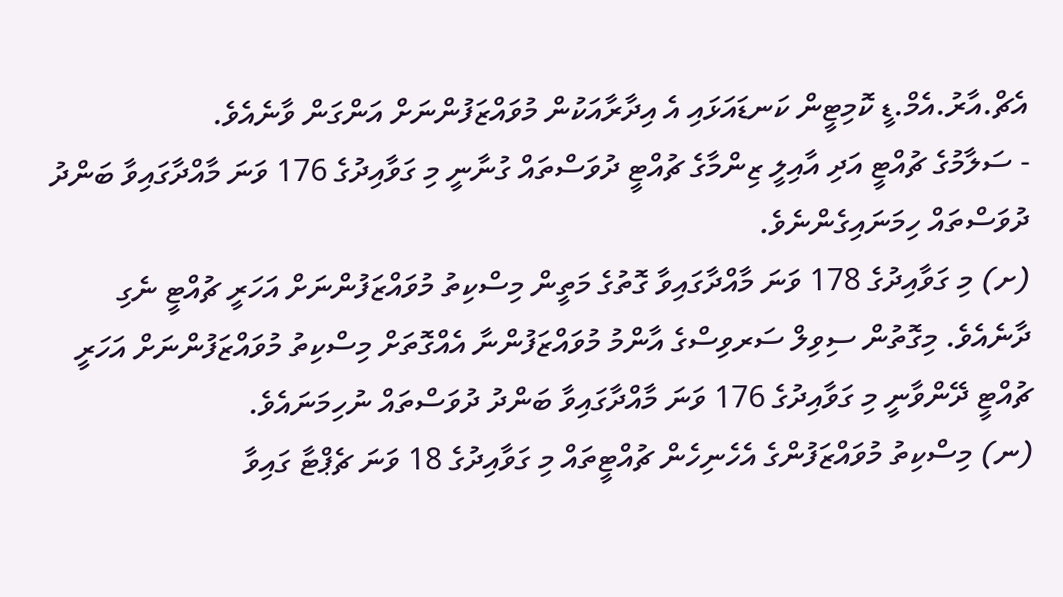އެޗް.އާރު.އެމް.ޑީ ކޮމިޓީން ކަނޑައަޅައި އެ އިދާރާއަކުން މުވައްޒަފުންނަށް އަންގަން ވާނެއެވެ.
- ސަލާމުގެ ޗުއްޓީ އަދި އާއިލީ ޒިންމާގެ ޗުއްޓީ ދުވަސްތައް ގުނާނީ މި ގަވާއިދުގެ 176 ވަނަ މާއްދާގައިވާ ބަންދު ދުވަސްތައް ހިމަނައިގެންނެވެ.
(ށ) މި ގަވާއިދުގެ 178 ވަނަ މާއްދާގައިވާ ގޮތުގެ މަތީން މިސްކިތު މުވައްޒަފުންނަށް އަހަރީ ޗުއްޓީ ނެގި ދާނެއެވެ. މިގޮތުން ސިވިލް ސަރވިސްގެ އާންމު މުވައްޒަފުންނާ އެއްގޮތަށް މިސްކިތު މުވައްޒަފުންނަށް އަހަރީ ޗުއްޓީ ދޭންވާނީ މި ގަވާއިދުގެ 176 ވަނަ މާއްދާގައިވާ ބަންދު ދުވަސްތައް ނުހިމަނައެވެ.
(ނ) މިސްކިތު މުވައްޒަފުންގެ އެހެނިހެން ޗުއްޓީތައް މި ގަވާއިދުގެ 18 ވަނަ ޗެޕްޓާ ގައިވާ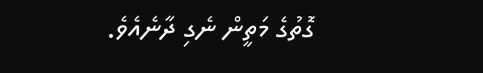ގޮތުގެ މަތީން ނެގި ދާނެއެވެ.